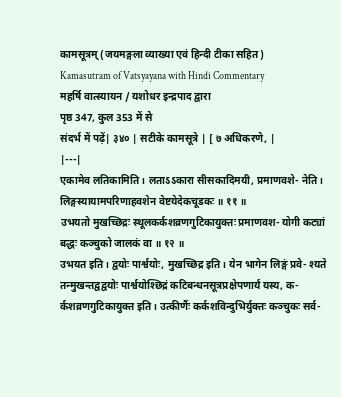कामसूत्रम् (जयमङ्गला व्याख्या एवं हिन्दी टीका सहित)
Kamasutram of Vatsyayana with Hindi Commentary
महर्षि वात्स्यायन / यशोधर इन्द्रपाद द्वारा
पृष्ठ 347, कुल 353 में से
संदर्भ में पढ़ें| ३४० | सटीके कामसूत्रे | [ ७ अधिकरणे, |
|---|
एकामेव लतिकामिति। लताऽऽकारा सीसकादिमयी, प्रमाणवशे- नेति। लिङ्गस्यायामपरिणाहवशेन वेष्टयेदेकचूडकः ॥ ११ ॥
उभयतो मुखच्छिद्रः स्थूलकर्कशव्रणगुटिकायुक्तः प्रमाणवश- योगी कट्यां बद्धः कञ्चुको जालकं वा ॥ १२ ॥
उभयत इति। द्वयोः पार्श्वयोः, मुखच्छिद्र इति। येन भागेन लिङ्गं प्रवे- श्यते तन्मुखन्तद्वद्वयोः पार्श्वयोश्छिद्रं कटिबन्धनसूत्रप्रक्षेपणार्यं यस्य, क- र्कशव्रणगुटिकायुक्त इति। उत्कीर्णैः कर्कशविन्दुभिर्युक्तः कञ्चुकः सर्व-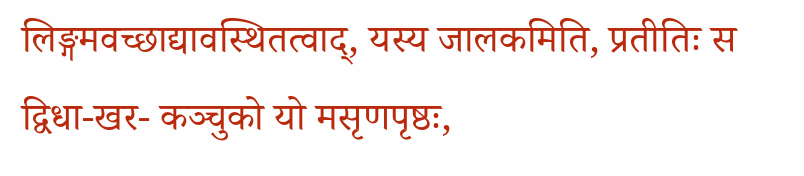लिङ्गमवच्छाद्यावस्थितत्वाद्, यस्य जालकमिति, प्रतीतिः स द्विधा-खर- कञ्चुको यो मसृणपृष्ठः,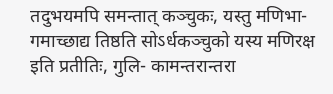तदुभयमपि समन्तात् कञ्चुकः, यस्तु मणिभा- गमाच्छाद्य तिष्ठति सोऽर्धकञ्चुको यस्य मणिरक्ष इति प्रतीतिः, गुलि- कामन्तरान्तरा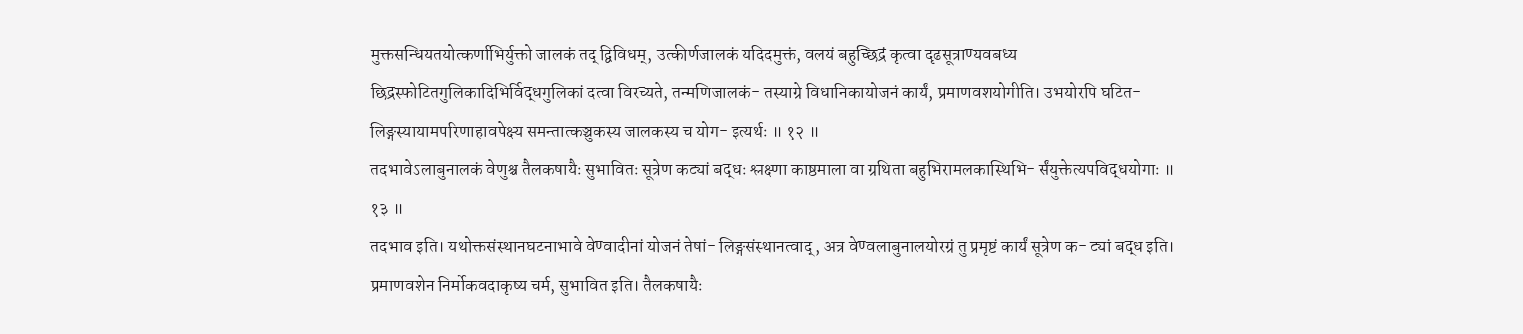मुक्तसन्धियतयोत्कर्णाभिर्युक्तो जालकं तद् द्विविधम्, उत्कीर्णजालकं यदिदमुक्तं, वलयं बहुच्छिद्रं कृत्वा दृढसूत्राण्यवबध्य छिद्रस्फोटितगुलिकादिभिर्विद्धगुलिकां दत्वा विरच्यते, तन्मणिजालकं- तस्याग्रे विधानिकायोजनं कार्यं, प्रमाणवशयोगीति। उभयोरपि घटित- लिङ्गस्यायामपरिणाहावपेक्ष्य समन्तात्कञ्चुकस्य जालकस्य च योग- इत्यर्थः ॥ १२ ॥
तदभावेऽलाबुनालकं वेणुश्च तैलकषायैः सुभावितः सूत्रेण कट्यां बद्धः श्लक्ष्णा काष्ठमाला वा ग्रथिता बहुभिरामलकास्थिभि- र्संयुक्तेत्यपविद्धयोगाः ॥ १३ ॥
तदभाव इति। यथोक्तसंस्थानघटनाभावे वेण्वादीनां योजनं तेषां- लिङ्गसंस्थानत्वाद्, अत्र वेण्वलाबुनालयोरग्रं तु प्रमृष्टं कार्यं सूत्रेण क- ट्यां बद्ध इति। प्रमाणवशेन निर्मोकवदाकृष्य चर्म, सुभावित इति। तैलकषायैः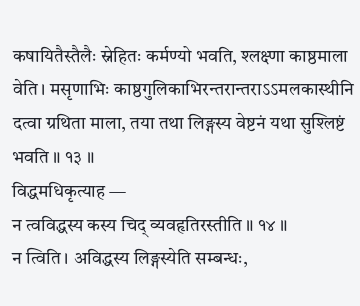कषायितैस्तैलैः स्नेहितः कर्मण्यो भवति, श्लक्ष्णा काष्ठमाला वेति। मसृणाभिः काष्ठगुलिकाभिरन्तरान्तराऽऽमलकास्थीनि दत्वा ग्रथिता माला, तया तथा लिङ्गस्य वेष्टनं यथा सुश्लिष्टं भवति ॥ १३ ॥
विद्धमधिकृत्याह —
न त्वविद्धस्य कस्य चिद् व्यवहृतिरस्तीति ॥ १४ ॥
न त्विति। अविद्धस्य लिङ्गस्येति सम्बन्धः,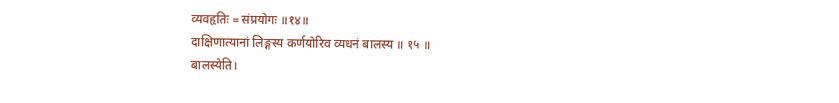व्यवहृतिः = संप्रयोगः ॥१४॥
दाक्षिणात्यानां लिङ्गस्य कर्णयोरिव व्यधनं बालस्य ॥ १५ ॥
बालस्येति।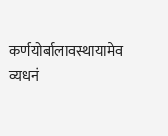कर्णयोर्बालावस्थायामेव व्यधनं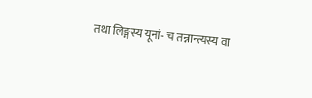तथा लिङ्गस्य यूनां- च तन्नान्त्यस्य वा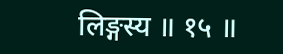लिङ्गस्य ॥ १५ ॥